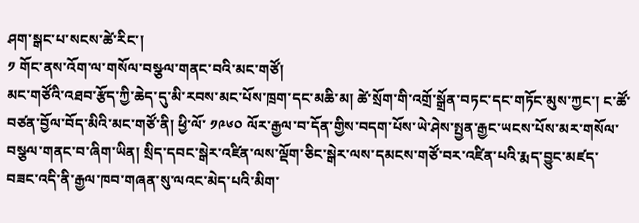ཤག་སྒང་པ་སངས་ཚེ་རིང་།
༡ གོང་ནས་འོག་ལ་གསོལ་བསྩལ་གནང་བའི་མང་གཙོ།
མང་གཙོའི་འཐབ་རྩོད་ཀྱི་ཆེད་དུ་མི་རབས་མང་པོས་ཁྲག་དང་མཆི་མ། ཚེ་སྲོག་གི་འགྲོ་སྒྲོན་བཏང་དང་གཏོང་མུས་ཀྱང་། ང་ཚོ་བཙན་བྱོལ་བོད་མིའི་མང་གཙོ་ནི། ཕྱི་ལོ་ ༡༩༦༠ ལོར་རྒྱལ་བ་དོན་གྱིས་བདག་པོས་ཡེ་ཤེས་སྤྱན་རྒྱང་ཡངས་པོས་མར་གསོལ་བསྩལ་གནང་བ་ཞིག་ཡིན། སྲིད་དབང་སྒེར་འཛིན་ལས་ལྡོག་ཅིང་སྒེར་ལས་དམངས་གཙོ་བར་འཛིན་པའི་རྨད་བྱུང་མཛད་བཟང་འདི་ནི་རྒྱལ་ཁབ་གཞན་སུ་ལའང་མེད་པའི་མིག་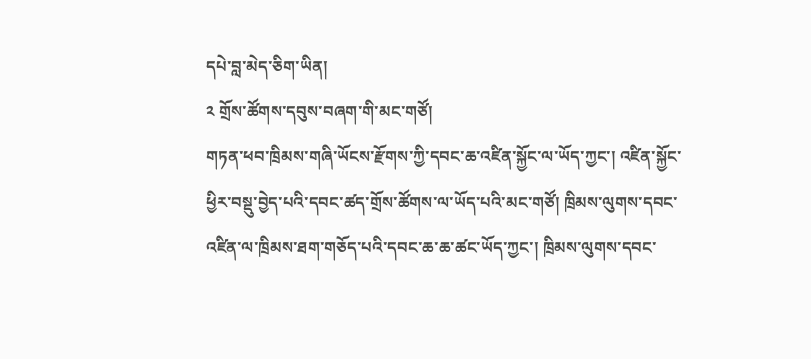དཔེ་བླ་མེད་ཅིག་ཡིན།
༢ གྲོས་ཚོགས་དབུས་བཞག་གི་མང་གཙོ།
གཏན་ཕབ་ཁྲིམས་གཞི་ཡོངས་རྫོགས་ཀྱི་དབང་ཆ་འཛིན་སྐྱོང་ལ་ཡོད་ཀྱང་། འཛིན་སྐྱོང་ཕྱིར་བསྡུ་བྱེད་པའི་དབང་ཚད་གྲོས་ཚོགས་ལ་ཡོད་པའི་མང་གཙོ། ཁྲིམས་ལུགས་དབང་འཛིན་ལ་ཁྲིམས་ཐག་གཅོད་པའི་དབང་ཆ་ཆ་ཚང་ཡོད་ཀྱང་། ཁྲིམས་ལུགས་དབང་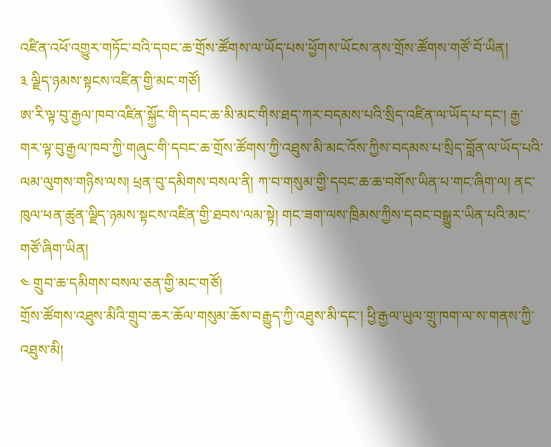འཛིན་འཕོ་འགྱུར་གཏོང་བའི་དབང་ཆ་གྲོས་ཚོགས་ལ་ཡོད་པས་ཕྱོགས་ཡོངས་ནས་གྲོས་ཚོགས་གཙོ་བོ་ཡིན།
༣ ལྗིད་ཉམས་སྟངས་འཛིན་གྱི་མང་གཙོ།
ཨ་རི་ལྟ་བུ་རྒྱལ་ཁབ་འཛིན་སྐྱོང་གི་དབང་ཆ་མི་མང་གིས་ཐད་ཀར་བདམས་པའི་སྲིད་འཛིན་ལ་ཡོད་པ་དང་། རྒྱ་གར་ལྟ་བུ་རྒྱལ་ཁབ་ཀྱི་གཞུང་གི་དབང་ཆ་གྲོས་ཚོགས་ཀྱི་འཐུས་མི་མང་འོས་ཀྱིས་བདམས་པ་སྲིད་བློན་ལ་ཡོད་པའི་ལམ་ལུགས་གཉིས་ལས། ཕྲན་བུ་དམིགས་བསལ་ནི། ཀ་བ་གསུམ་གྱི་དབང་ཆ་ཆ་བགོས་ཡིན་པ་གང་ཞིག་ལ། ནང་ཁུལ་ཕན་ཚུན་ལྗིད་ཉམས་སྟངས་འཛིན་གྱི་ཐབས་ལམ་སྟེ། གང་ཟག་ལས་ཁྲིམས་ཀྱིས་དབང་བསྒྱུར་ཡིན་པའི་མང་གཙོ་ཞིག་ཡིན།
༤ གྲུབ་ཆ་དམིགས་བསལ་ཅན་གྱི་མང་གཙོ།
གྲོས་ཚོགས་འཐུས་མིའི་གྲུབ་ཆར་ཆོལ་གསུམ་ཆོས་བརྒྱུད་ཀྱི་འཐུས་མི་དང་། ཕྱི་རྒྱལ་ཡུལ་གྲུ་ཁག་ལ་ས་གནས་ཀྱི་འཐུས་མི།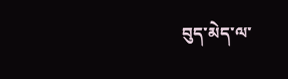བུད་མེད་ལ་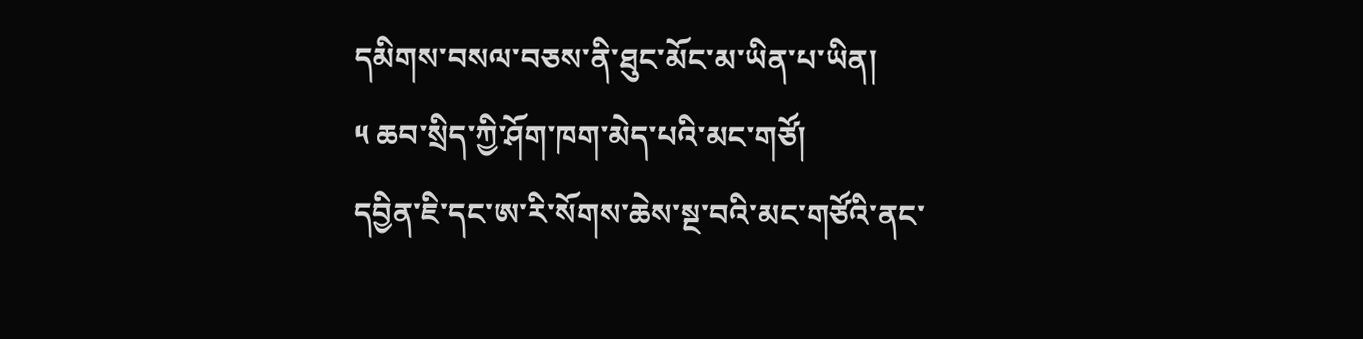དམིགས་བསལ་བཅས་ནི་ཐུང་མོང་མ་ཡིན་པ་ཡིན།
༥ ཆབ་སྲིད་ཀྱི་ཤོག་ཁག་མེད་པའི་མང་གཙོ།
དབྱིན་ཇི་དང་ཨ་རི་སོགས་ཆེས་སྔ་བའི་མང་གཙོའི་ནང་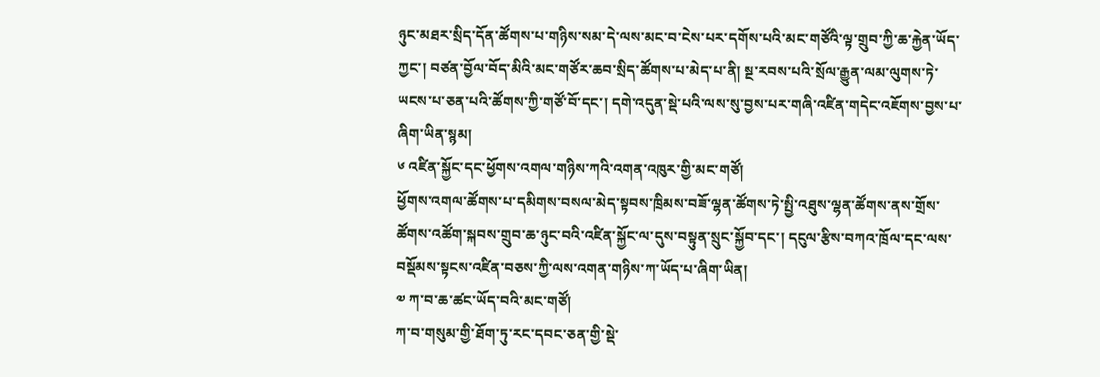ཉུང་མཐར་སྲིད་དོན་ཚོགས་པ་གཉིས་སམ་དེ་ལས་མང་བ་ངེས་པར་དགོས་པའི་མང་གཙོའི་ལྟ་གྲུབ་ཀྱི་ཆ་རྐྱེན་ཡོད་ཀྱང་། བཙན་བྱོལ་བོད་མིའི་མང་གཙོར་ཆབ་སྲིད་ཚོགས་པ་མེད་པ་ནི། སྔ་རབས་པའི་སྲོལ་རྒྱུན་ལམ་ལུགས་ཏེ་ཡངས་པ་ཅན་པའི་ཚོགས་ཀྱི་གཙོ་བོ་དང་། དགེ་འདུན་སྡེ་པའི་ལས་སུ་བྱས་པར་གཞི་འཛིན་གདེང་འཇོགས་བྱས་པ་ཞིག་ཡིན་སྙམ།
༦ འཛིན་སྐྱོང་དང་ཕྱོགས་འགལ་གཉིས་ཀའི་འགན་འཁུར་གྱི་མང་གཙོ།
ཕྱོགས་འགལ་ཚོགས་པ་དམིགས་བསལ་མེད་སྟབས་ཁྲིམས་བཟོ་ལྷན་ཚོགས་ཏེ་སྤྱི་འཐུས་ལྷན་ཚོགས་ནས་གྲོས་ཚོགས་འཚོག་སྐབས་གྲུབ་ཆ་ཉུང་བའི་འཛིན་སྐྱོང་ལ་དུས་བསྟུན་སྲུང་སྐྱོབ་དང་། དངུལ་རྩིས་བཀའ་ཁྲོལ་དང་ལས་བསྡོམས་སྟངས་འཛིན་བཅས་ཀྱི་ལས་འགན་གཉིས་ཀ་ཡོད་པ་ཞིག་ཡིན།
༧ ཀ་བ་ཆ་ཚང་ཡོད་བའི་མང་གཙོ།
ཀ་བ་གསུམ་གྱི་ཐོག་ཏུ་རང་དབང་ཅན་གྱི་སྡེ་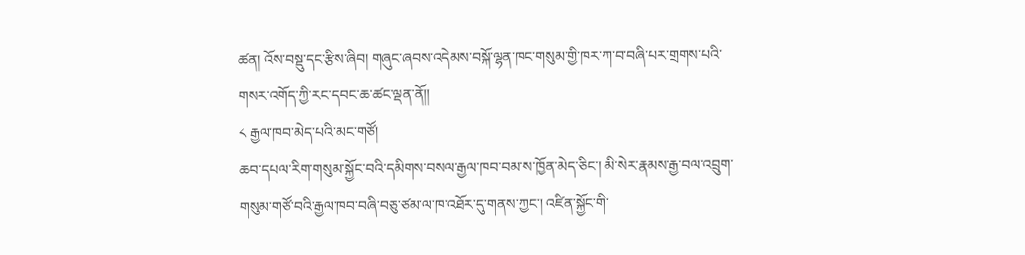ཚན། འོས་བསྡུ་དང་རྩིས་ཞིབ། གཞུང་ཞབས་འདེམས་བསྐོ་ལྷན་ཁང་གསུམ་གྱི་ཁར་ཀ་བ་བཞི་པར་གྲགས་པའི་གསར་འགོད་ཀྱི་རང་དབང་ཆ་ཚང་ལྡན་ནོ།།
༨ རྒྱལ་ཁབ་མེད་པའི་མང་གཙོ།
ཆབ་དཔལ་རིག་གསུམ་སྐྱོང་བའི་དམིགས་བསལ་རྒྱལ་ཁབ་བམ་ས་ཁྱོན་མེད་ཅིང་། མི་སེར་རྣམས་རྒྱ་བལ་འབྲུག་གསུམ་གཙོ་བའི་རྒྱལ་ཁབ་བཞི་བཅུ་ཙམ་ལ་ཁ་འཐོར་དུ་གནས་ཀྱང་། འཛིན་སྐྱོང་གི་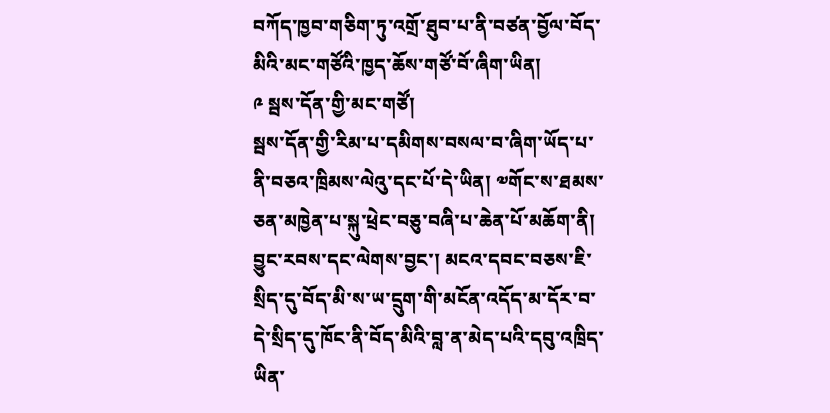བཀོད་ཁྱབ་གཅིག་ཏུ་འགྲོ་ཐུབ་པ་ནི་བཙན་བྱོལ་བོད་མིའི་མང་གཙོའི་ཁྱད་ཆོས་གཙོ་བོ་ཞིག་ཡིན།
༩ སྦས་དོན་གྱི་མང་གཙོ།
སྦས་དོན་གྱི་རིམ་པ་དམིགས་བསལ་བ་ཞིག་ཡོད་པ་ནི་བཅའ་ཁྲིམས་ལེའུ་དང་པོ་དེ་ཡིན། ༧གོང་ས་ཐམས་ཅན་མཁྱེན་པ་སྐུ་ཕྲེང་བཅུ་བཞི་པ་ཆེན་པོ་མཆོག་ནི། བྱུང་རབས་དང་ལེགས་བྱང་། མངའ་དབང་བཅས་ཇི་སྲིད་དུ་བོད་མི་ས་ཡ་དྲུག་གི་མངོན་འདོད་མ་དོར་བ་དེ་སྲིད་དུ་ཁོང་ནི་བོད་མིའི་བླ་ན་མེད་པའི་དབུ་འཁྲིད་ཡིན་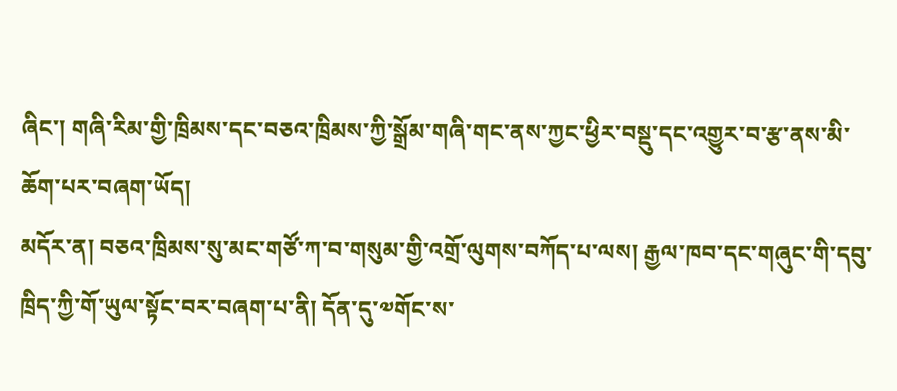ཞིང་། གཞི་རིམ་གྱི་ཁྲིམས་དང་བཅའ་ཁྲིམས་ཀྱི་སྒྲོམ་གཞི་གང་ནས་ཀྱང་ཕྱིར་བསྡུ་དང་འགྱུར་བ་རྩ་ནས་མི་ཆོག་པར་བཞག་ཡོད།
མདོར་ན། བཅའ་ཁྲིམས་སུ་མང་གཙོ་ཀ་བ་གསུམ་གྱི་འགྲོ་ལུགས་བཀོད་པ་ལས། རྒྱལ་ཁབ་དང་གཞུང་གི་དབུ་ཁྲིད་ཀྱི་གོ་ཡུལ་སྟོང་བར་བཞག་པ་ནི། དོན་དུ་༧གོང་ས་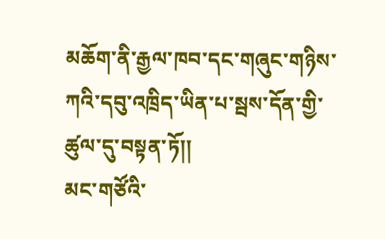མཆོག་ནི་རྒྱལ་ཁབ་དང་གཞུང་གཉིས་ཀའི་དབུ་འཁྲིད་ཡིན་པ་སྦས་དོན་གྱི་ཚུལ་དུ་བསྟན་ཏོ།།
མང་གཙོའི་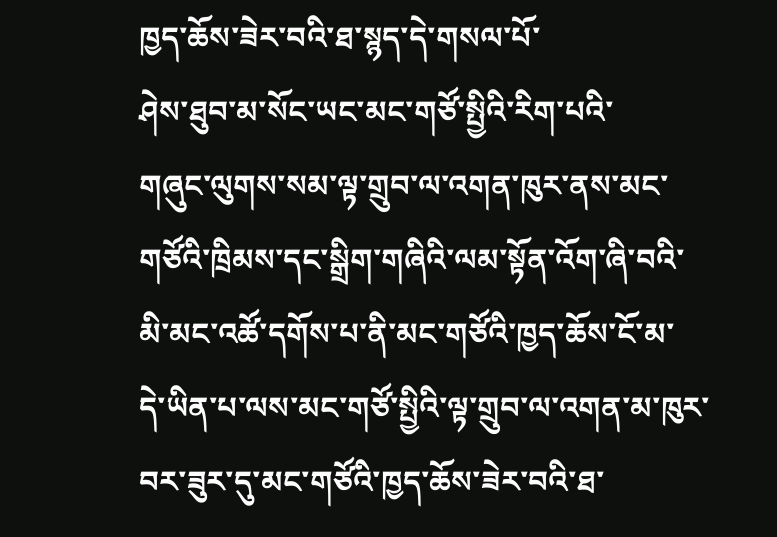ཁྱད་ཆོས་ཟེར་བའི་ཐ་སྙད་དེ་གསལ་པོ་
ཤེས་ཐུབ་མ་སོང་ཡང་མང་གཙོ་སྤྱིའི་རིག་པའི་
གཞུང་ལུགས་སམ་ལྟ་གྲུབ་ལ་འགན་ཁུར་ནས་མང་
གཙོའི་ཁྲིམས་དང་སྒྲིག་གཞིའི་ལམ་སྟོན་འོག་ཞི་བའི་
མི་མང་འཚོ་དགོས་པ་ནི་མང་གཙོའི་ཁྱད་ཆོས་ངོ་མ་
དེ་ཡིན་པ་ལས་མང་གཙོ་སྤྱིའི་ལྟ་གྲུབ་ལ་འགན་མ་ཁུར་
བར་ཟུར་དུ་མང་གཙོའི་ཁྱད་ཆོས་ཟེར་བའི་ཐ་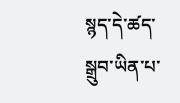སྙད་དེ་ཚད་
སྒྲུབ་ཡིན་པ་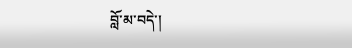བློ་མ་བདེ་།